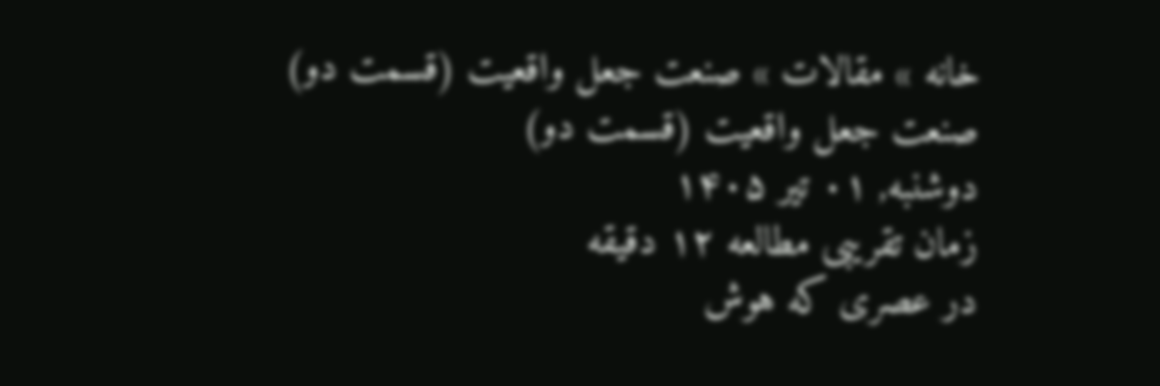خانه » مقالات » صنعت جعل واقعیت (قسمت دو)
صنعت جعل واقعیت (قسمت دو)
دوشنبه, ۰۱ تیر ۱۴۰۵
زمان تقریبی مطالعه ۱۲ دقیقه
در عصری که هوش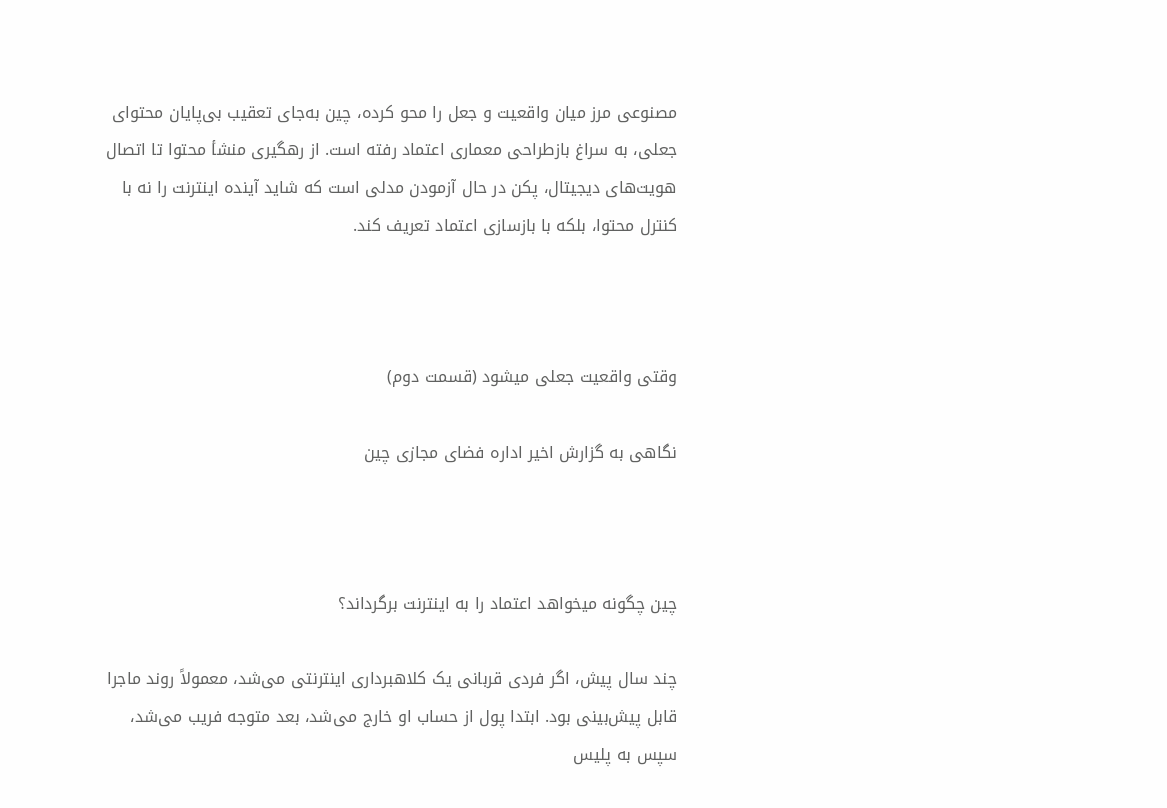مصنوعی مرز میان واقعیت و جعل را محو کرده، چین به‌جای تعقیب بی‌پایان محتوای جعلی، به سراغ بازطراحی معماری اعتماد رفته است. از رهگیری منشأ محتوا تا اتصال هویت‌های دیجیتال، پکن در حال آزمودن مدلی است که شاید آینده اینترنت را نه با کنترل محتوا، بلکه با بازسازی اعتماد تعریف کند.



وقتی واقعیت جعلی میشود (قسمت دوم)

نگاهی به گزارش اخیر اداره فضای مجازی چین



چین چگونه میخواهد اعتماد را به اینترنت برگرداند؟

چند سال پیش، اگر فردی قربانی یک کلاهبرداری اینترنتی می‌شد، معمولاً روند ماجرا قابل پیش‌بینی بود. ابتدا پول از حساب او خارج می‌شد، بعد متوجه فریب می‌شد، سپس به پلیس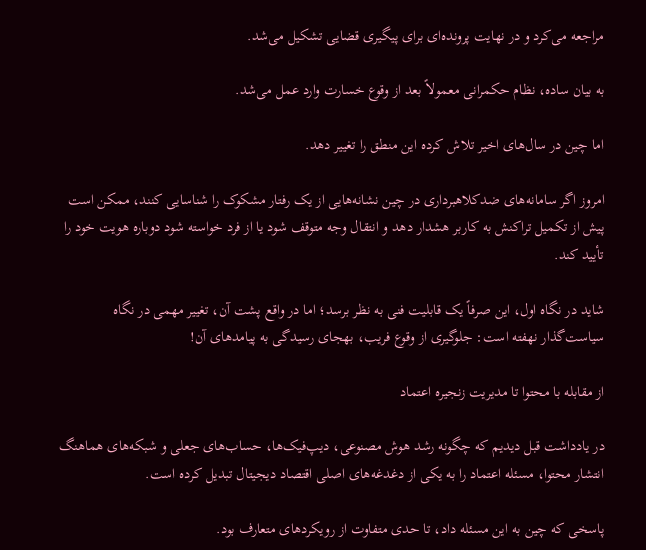مراجعه می‌کرد و در نهایت پرونده‌ای برای پیگیری قضایی تشکیل می‌شد.

به بیان ساده، نظام حکمرانی معمولاً بعد از وقوع خسارت وارد عمل می‌شد.

اما چین در سال‌های اخیر تلاش کرده این منطق را تغییر دهد.

امروز اگر سامانه‌های ضدکلاهبرداری در چین نشانه‌هایی از یک رفتار مشکوک را شناسایی کنند، ممکن است پیش از تکمیل تراکنش به کاربر هشدار دهد و انتقال وجه متوقف شود یا از فرد خواسته شود دوباره هویت خود را تأیید کند.

شاید در نگاه اول، این صرفاً یک قابلیت فنی به نظر برسد؛ اما در واقع پشت آن، تغییر مهمی در نگاه سیاست‌گذار نهفته است: جلوگیری از وقوع فریب، بهجای رسیدگی به پیامدهای آن!

از مقابله با محتوا تا مدیریت زنجیره اعتماد

در یادداشت قبل دیدیم که چگونه رشد هوش مصنوعی، دیپ‌فیک‌ها، حساب‌های جعلی و شبکه‌های هماهنگ انتشار محتوا، مسئله اعتماد را به یکی از دغدغه‌های اصلی اقتصاد دیجیتال تبدیل کرده است.

پاسخی که چین به این مسئله داد، تا حدی متفاوت از رویکردهای متعارف بود.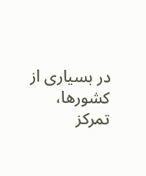در بسیاری از کشورها، تمرکز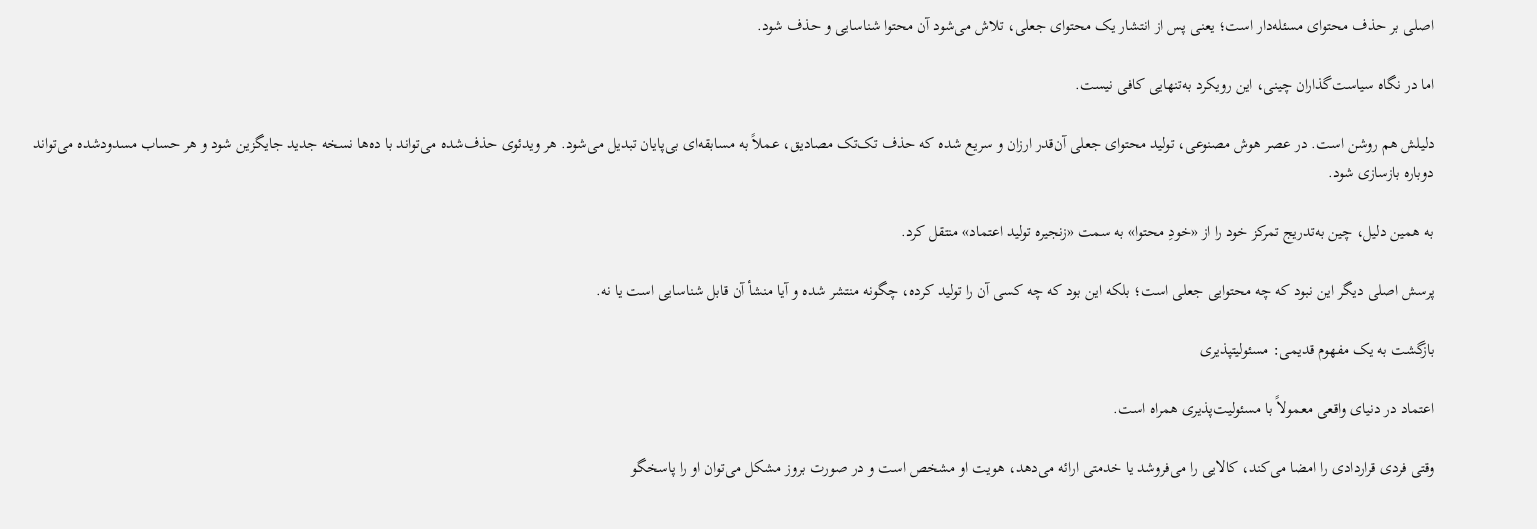اصلی بر حذف محتوای مسئله‌دار است؛ یعنی پس از انتشار یک محتوای جعلی، تلاش می‌شود آن محتوا شناسایی و حذف شود.

اما در نگاه سیاست‌گذاران چینی، این رویکرد به‌تنهایی کافی نیست.

دلیلش هم روشن است. در عصر هوش مصنوعی، تولید محتوای جعلی آن‌قدر ارزان و سریع شده که حذف تک‌تک مصادیق، عملاً به مسابقه‌ای بی‌پایان تبدیل می‌شود. هر ویدئوی حذف‌شده می‌تواند با ده‌ها نسخه جدید جایگزین شود و هر حساب مسدودشده می‌تواند دوباره بازسازی شود.

به همین دلیل، چین به‌تدریج تمرکز خود را از «خودِ محتوا» به سمت «زنجیره تولید اعتماد» منتقل کرد.

پرسش اصلی دیگر این نبود که چه محتوایی جعلی است؛ بلکه این بود که چه کسی آن را تولید کرده، چگونه منتشر شده و آیا منشأ آن قابل شناسایی است یا نه.

بازگشت به یک مفهوم قدیمی: مسئولیتپذیری

اعتماد در دنیای واقعی معمولاً با مسئولیت‌پذیری همراه است.

وقتی فردی قراردادی را امضا می‌کند، کالایی را می‌فروشد یا خدمتی ارائه می‌دهد، هویت او مشخص است و در صورت بروز مشکل می‌توان او را پاسخگو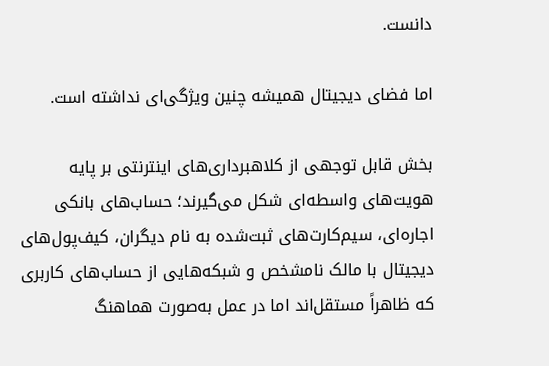دانست.

اما فضای دیجیتال همیشه چنین ویژگی‌ای نداشته است.

بخش قابل توجهی از کلاهبرداری‌های اینترنتی بر پایه هویت‌های واسطه‌ای شکل می‌گیرند؛ حساب‌های بانکی اجاره‌ای، سیم‌کارت‌های ثبت‌شده به نام دیگران، کیف‌پول‌های دیجیتال با مالک نامشخص و شبکه‌هایی از حساب‌های کاربری که ظاهراً مستقل‌اند اما در عمل به‌صورت هماهنگ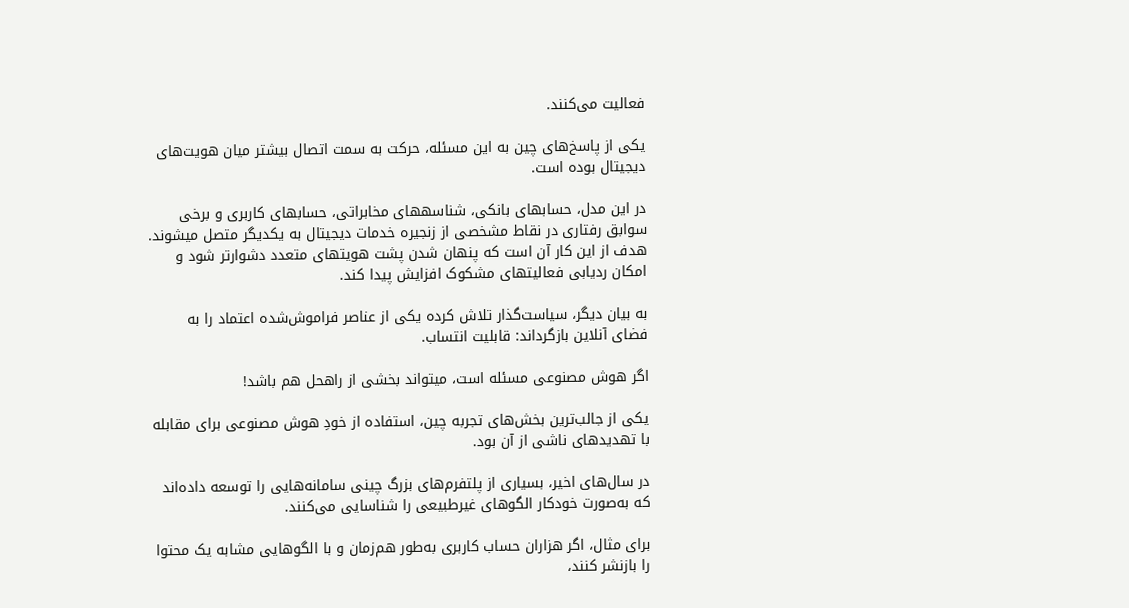فعالیت می‌کنند.

یکی از پاسخ‌های چین به این مسئله، حرکت به سمت اتصال بیشتر میان هویت‌های دیجیتال بوده است.

در این مدل، حسابهای بانکی، شناسههای مخابراتی، حسابهای کاربری و برخی سوابق رفتاری در نقاط مشخصی از زنجیره خدمات دیجیتال به یکدیگر متصل میشوند. هدف از این کار آن است که پنهان شدن پشت هویتهای متعدد دشوارتر شود و امکان ردیابی فعالیتهای مشکوک افزایش پیدا کند.

به بیان دیگر، سیاست‌گذار تلاش کرده یکی از عناصر فراموش‌شده اعتماد را به فضای آنلاین بازگرداند: قابلیت انتساب.

اگر هوش مصنوعی مسئله است، میتواند بخشی از راهحل هم باشد!

یکی از جالب‌ترین بخش‌های تجربه چین، استفاده از خودِ هوش مصنوعی برای مقابله با تهدیدهای ناشی از آن بود.

در سال‌های اخیر، بسیاری از پلتفرم‌های بزرگ چینی سامانه‌هایی را توسعه داده‌اند که به‌صورت خودکار الگوهای غیرطبیعی را شناسایی می‌کنند.

برای مثال، اگر هزاران حساب کاربری به‌طور هم‌زمان و با الگوهایی مشابه یک محتوا را بازنشر کنند،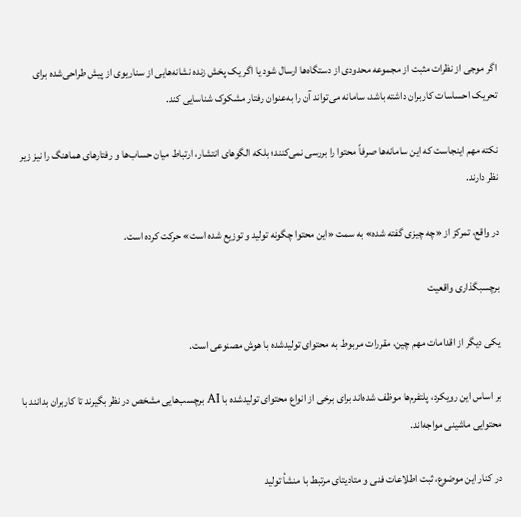اگر موجی از نظرات مثبت از مجموعه محدودی از دستگاه‌ها ارسال شود یا اگر یک پخش زنده نشانه‌هایی از سناریوی از پیش طراحی‌شده برای تحریک احساسات کاربران داشته باشد، سامانه می‌تواند آن را به‌عنوان رفتار مشکوک شناسایی کند.

نکته مهم اینجاست که این سامانه‌ها صرفاً محتوا را بررسی نمی‌کنند؛ بلکه الگوهای انتشار، ارتباط میان حساب‌ها و رفتارهای هماهنگ را نیز زیر نظر دارند.

در واقع، تمرکز از «چه چیزی گفته شده» به سمت «این محتوا چگونه تولید و توزیع شده است» حرکت کرده است.

برچسبگذاری واقعیت

یکی دیگر از اقدامات مهم چین، مقررات مربوط به محتوای تولیدشده با هوش مصنوعی است.

بر اساس این رویکرد، پلتفرم‌ها موظف شده‌اند برای برخی از انواع محتوای تولیدشده با AI برچسب‌هایی مشخص در نظر بگیرند تا کاربران بدانند با محتوایی ماشینی مواجه‌اند.

در کنار این موضوع، ثبت اطلاعات فنی و متادیتای مرتبط با منشأ تولید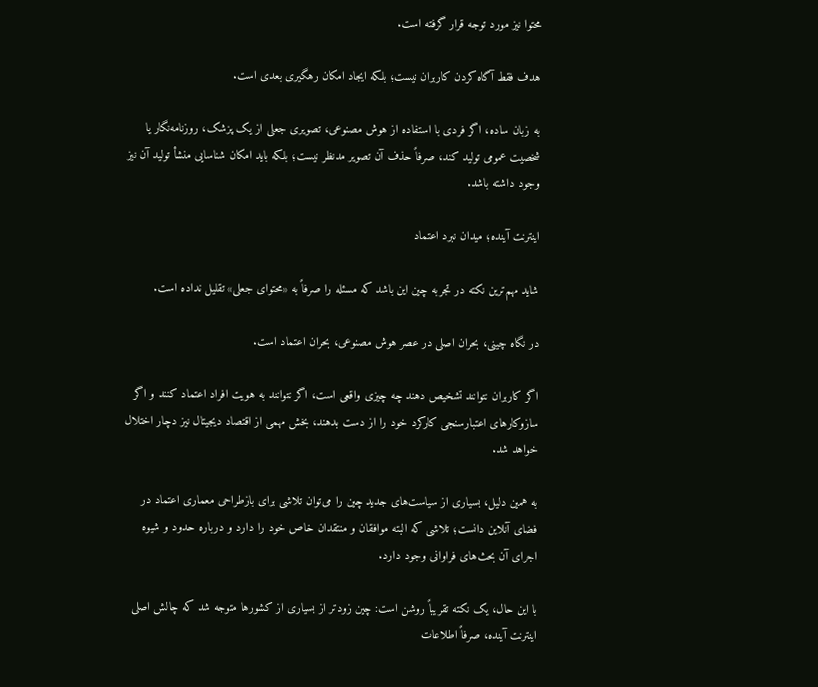محتوا نیز مورد توجه قرار گرفته است.

هدف فقط آگاه کردن کاربران نیست؛ بلکه ایجاد امکان رهگیری بعدی است.

به زبان ساده، اگر فردی با استفاده از هوش مصنوعی، تصویری جعلی از یک پزشک، روزنامه‌نگار یا شخصیت عمومی تولید کند، صرفاً حذف آن تصویر مدنظر نیست؛ بلکه باید امکان شناسایی منشأ تولید آن نیز وجود داشته باشد.

اینترنت آینده؛ میدان نبرد اعتماد

شاید مهم‌ترین نکته در تجربه چین این باشد که مسئله را صرفاً به «محتوای جعلی» تقلیل نداده است.

در نگاه چینی، بحران اصلی در عصر هوش مصنوعی، بحران اعتماد است.

اگر کاربران نتوانند تشخیص دهند چه چیزی واقعی است، اگر نتوانند به هویت افراد اعتماد کنند و اگر سازوکارهای اعتبارسنجی کارکرد خود را از دست بدهند، بخش مهمی از اقتصاد دیجیتال نیز دچار اختلال خواهد شد.

به همین دلیل، بسیاری از سیاست‌های جدید چین را می‌توان تلاشی برای بازطراحی معماری اعتماد در فضای آنلاین دانست؛ تلاشی که البته موافقان و منتقدان خاص خود را دارد و درباره حدود و شیوه اجرای آن بحث‌های فراوانی وجود دارد.

با این حال، یک نکته تقریباً روشن است: چین زودتر از بسیاری از کشورها متوجه شد که چالش اصلی اینترنت آینده، صرفاً اطلاعات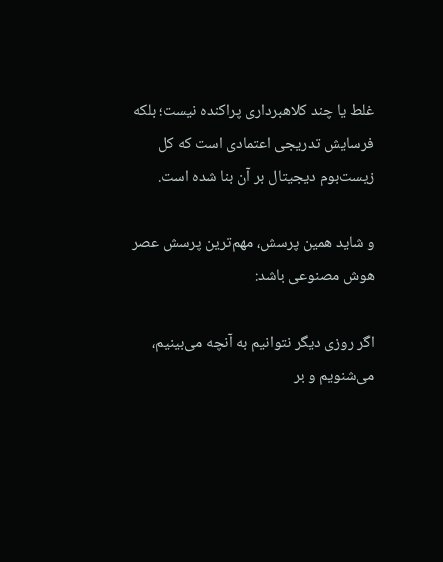غلط یا چند کلاهبرداری پراکنده نیست؛ بلکه فرسایش تدریجی اعتمادی است که کل زیست‌بوم دیجیتال بر آن بنا شده است.

و شاید همین پرسش، مهم‌ترین پرسش عصر هوش مصنوعی باشد:

اگر روزی دیگر نتوانیم به آنچه می‌بینیم، می‌شنویم و بر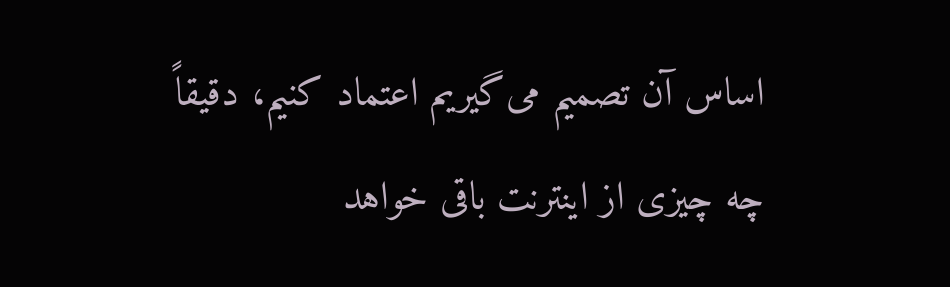اساس آن تصمیم می‌گیریم اعتماد کنیم، دقیقاً چه چیزی از اینترنت باقی خواهد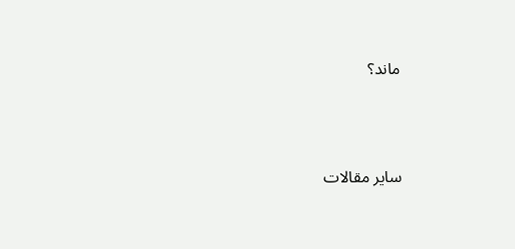ماند؟





سایر مقالات